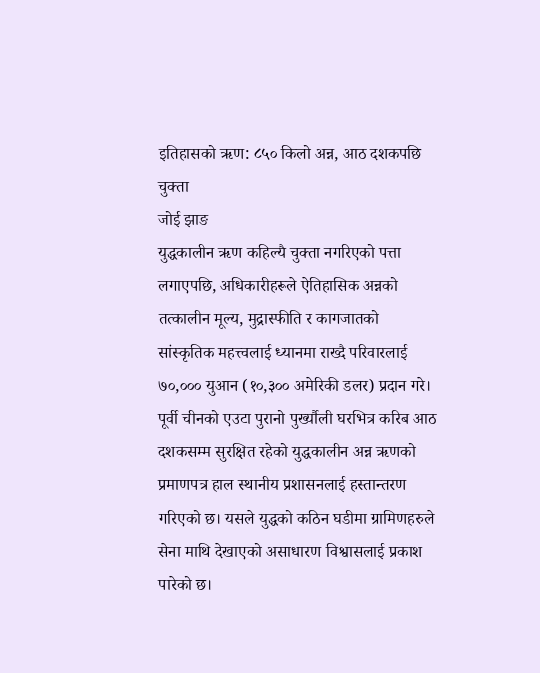इतिहासको ऋण: ८५० किलो अन्न, आठ दशकपछि चुक्ता
जोई झाङ
युद्धकालीन ऋण कहिल्यै चुक्ता नगरिएको पत्ता लगाएपछि, अधिकारीहरूले ऐतिहासिक अन्नको तत्कालीन मूल्य, मुद्रास्फीति र कागजातको सांस्कृतिक महत्त्वलाई ध्यानमा राख्दै परिवारलाई ७०,००० युआन (१०,३०० अमेरिकी डलर) प्रदान गरे।
पूर्वी चीनको एउटा पुरानो पुर्ख्यौली घरभित्र करिब आठ दशकसम्म सुरक्षित रहेको युद्धकालीन अन्न ऋणको प्रमाणपत्र हाल स्थानीय प्रशासनलाई हस्तान्तरण गरिएको छ। यसले युद्धको कठिन घडीमा ग्रामिणहरुले सेना माथि देखाएको असाधारण विश्वासलाई प्रकाश पारेको छ।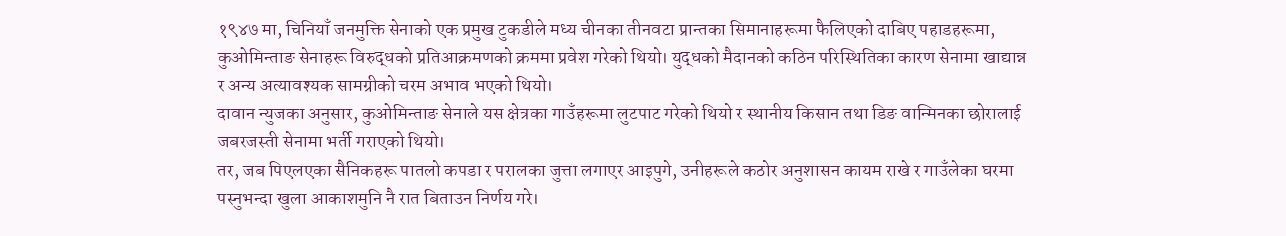१९४७ मा, चिनियाँ जनमुक्ति सेनाको एक प्रमुख टुकडीले मध्य चीनका तीनवटा प्रान्तका सिमानाहरूमा फैलिएको दाबिए पहाडहरूमा, कुओमिन्ताङ सेनाहरू विरुद्धको प्रतिआक्रमणको क्रममा प्रवेश गरेको थियो। युद्धको मैदानको कठिन परिस्थितिका कारण सेनामा खाद्यान्न र अन्य अत्यावश्यक सामग्रीको चरम अभाव भएको थियो।
दावान न्युजका अनुसार, कुओमिन्ताङ सेनाले यस क्षेत्रका गाउँहरूमा लुटपाट गरेको थियो र स्थानीय किसान तथा डिङ वान्मिनका छोरालाई जबरजस्ती सेनामा भर्ती गराएको थियो।
तर, जब पिएलएका सैनिकहरू पातलो कपडा र परालका जुत्ता लगाएर आइपुगे, उनीहरूले कठोर अनुशासन कायम राखे र गाउँलेका घरमा पस्नुभन्दा खुला आकाशमुनि नै रात बिताउन निर्णय गरे।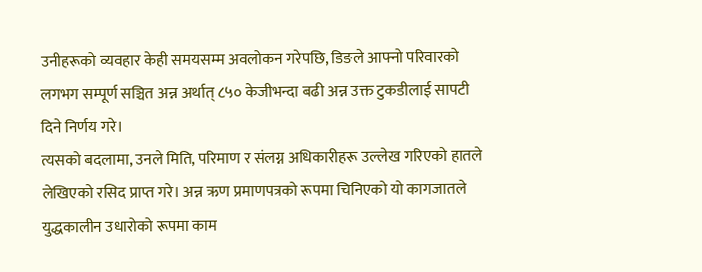उनीहरूको व्यवहार केही समयसम्म अवलोकन गरेपछि, डिङले आफ्नो परिवारको लगभग सम्पूर्ण सञ्चित अन्न अर्थात् ८५० केजीभन्दा बढी अन्न उक्त टुकडीलाई सापटी दिने निर्णय गरे।
त्यसको बदलामा, उनले मिति, परिमाण र संलग्न अधिकारीहरू उल्लेख गरिएको हातले लेखिएको रसिद प्राप्त गरे। अन्न ऋण प्रमाणपत्रको रूपमा चिनिएको यो कागजातले युद्धकालीन उधारोको रूपमा काम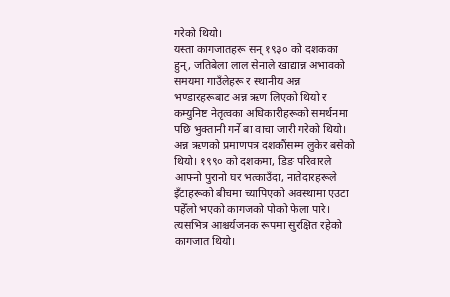गरेको थियो।
यस्ता कागजातहरू सन् १९३० को दशकका हुन्, जतिबेला लाल सेनाले खाद्यान्न अभावको समयमा गाउँलेहरू र स्थानीय अन्न भण्डारहरूबाट अन्न ऋण लिएको थियो र कम्युनिष्ट नेतृत्वका अधिकारीहरूको समर्थनमा पछि भुक्तानी गर्ने बा वाचा जारी गरेको थियो।
अन्न ऋणको प्रमाणपत्र दशकौंसम्म लुकेर बसेको थियो। १९९० को दशकमा, डिङ परिवारले आफ्नो पुरानो घर भत्काउँदा, नातेदारहरूले इँटाहरूको बीचमा च्यापिएको अवस्थामा एउटा पहेँलो भएको कागजको पोको फेला पारे। त्यसभित्र आश्चर्यजनक रूपमा सुरक्षित रहेको कागजात थियो।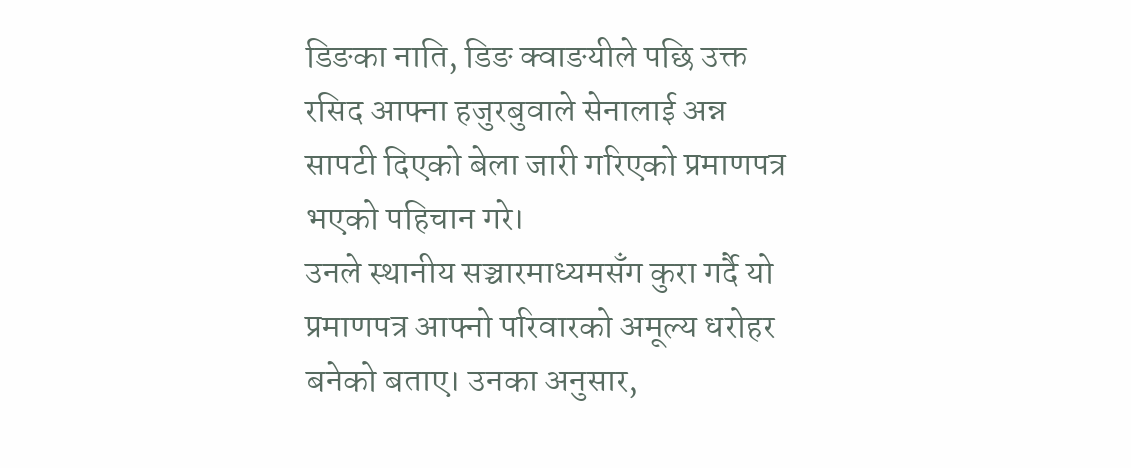डिङका नाति, डिङ क्वाङयीले पछि उक्त रसिद आफ्ना हजुरबुवाले सेनालाई अन्न सापटी दिएको बेला जारी गरिएको प्रमाणपत्र भएको पहिचान गरे।
उनले स्थानीय सञ्चारमाध्यमसँग कुरा गर्दै यो प्रमाणपत्र आफ्नो परिवारको अमूल्य धरोहर बनेको बताए। उनका अनुसार,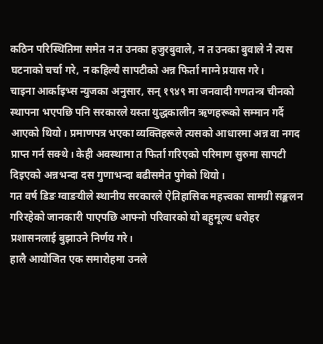कठिन परिस्थितिमा समेत न त उनका हजुरबुवाले, न त उनका बुवाले नै त्यस घटनाको चर्चा गरे, न कहिल्यै सापटीको अन्न फिर्ता माग्ने प्रयास गरे।
चाइना आर्काइभ्स न्युजका अनुसार, सन् १९४९ मा जनवादी गणतन्त्र चीनको स्थापना भएपछि पनि सरकारले यस्ता युद्धकालीन ऋणहरूको सम्मान गर्दै आएको थियो। प्रमाणपत्र भएका व्यक्तिहरूले त्यसको आधारमा अन्न वा नगद प्राप्त गर्न सक्थे। केही अवस्थामा त फिर्ता गरिएको परिमाण सुरुमा सापटी दिइएको अन्नभन्दा दस गुणाभन्दा बढीसमेत पुगेको थियो।
गत वर्ष डिङ ग्वाङयीले स्थानीय सरकारले ऐतिहासिक महत्त्वका सामग्री सङ्कलन गरिरहेको जानकारी पाएपछि आफ्नो परिवारको यो बहुमूल्य धरोहर प्रशासनलाई बुझाउने निर्णय गरे।
हालै आयोजित एक समारोहमा उनले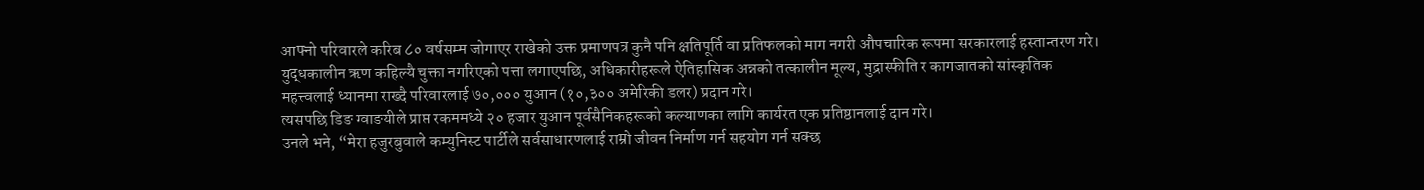आफ्नो परिवारले करिब ८० वर्षसम्म जोगाएर राखेको उक्त प्रमाणपत्र कुनै पनि क्षतिपूर्ति वा प्रतिफलको माग नगरी औपचारिक रूपमा सरकारलाई हस्तान्तरण गरे।
युद्धकालीन ऋण कहिल्यै चुक्ता नगरिएको पत्ता लगाएपछि, अधिकारीहरूले ऐतिहासिक अन्नको तत्कालीन मूल्य, मुद्रास्फीति र कागजातको सांस्कृतिक महत्त्वलाई ध्यानमा राख्दै परिवारलाई ७०,००० युआन (१०,३०० अमेरिकी डलर) प्रदान गरे।
त्यसपछि डिङ ग्वाङयीले प्राप्त रकममध्ये २० हजार युआन पूर्वसैनिकहरूको कल्याणका लागि कार्यरत एक प्रतिष्ठानलाई दान गरे।
उनले भने, “मेरा हजुरबुवाले कम्युनिस्ट पार्टीले सर्वसाधारणलाई राम्रो जीवन निर्माण गर्न सहयोग गर्न सक्छ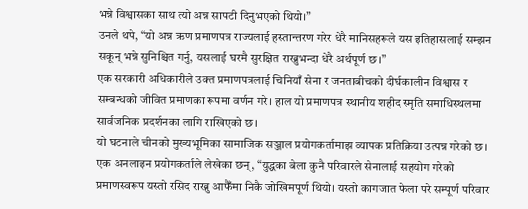भन्ने विश्वासका साथ त्यो अन्न सापटी दिनुभएको थियो।”
उनले थपे, “यो अन्न ऋण प्रमाणपत्र राज्यलाई हस्तान्तरण गरेर धेरै मानिसहरूले यस इतिहासलाई सम्झन सकून् भन्ने सुनिश्चित गर्नु, यसलाई घरमै सुरक्षित राख्नुभन्दा धेरै अर्थपूर्ण छ।”
एक सरकारी अधिकारीले उक्त प्रमाणपत्रलाई चिनियाँ सेना र जनताबीचको दीर्घकालीन विश्वास र सम्बन्धको जीवित प्रमाणका रूपमा वर्णन गरे। हाल यो प्रमाणपत्र स्थानीय शहीद स्मृति समाधिस्थलमा सार्वजनिक प्रदर्शनका लागि राखिएको छ।
यो घटनाले चीनको मुख्यभूमिका सामाजिक सञ्जाल प्रयोगकर्तामाझ व्यापक प्रतिक्रिया उत्पन्न गरेको छ।
एक अनलाइन प्रयोगकर्ताले लेखेका छन्, “युद्धका बेला कुनै परिवारले सेनालाई सहयोग गरेको प्रमाणस्वरूप यस्तो रसिद राख्नु आफैँमा निकै जोखिमपूर्ण थियो। यस्तो कागजात फेला परे सम्पूर्ण परिवार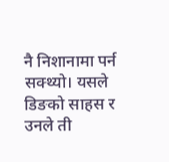नै निशानामा पर्न सक्थ्यो। यसले डिङको साहस र उनले ती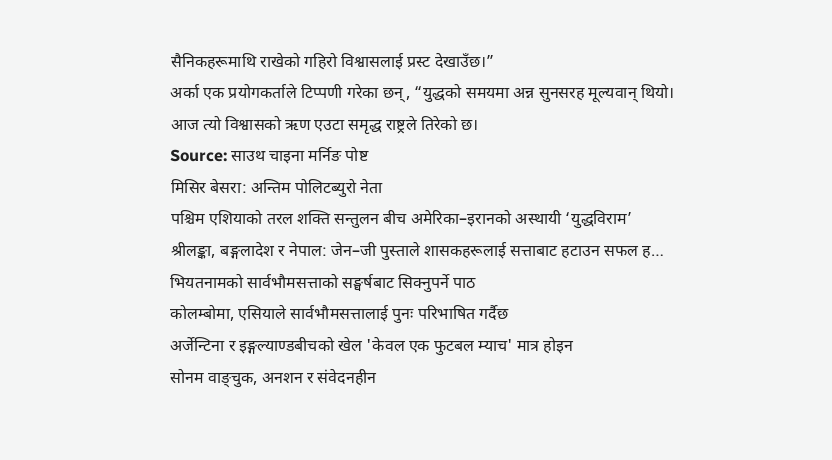सैनिकहरूमाथि राखेको गहिरो विश्वासलाई प्रस्ट देखाउँछ।”
अर्का एक प्रयोगकर्ताले टिप्पणी गरेका छन्, “युद्धको समयमा अन्न सुनसरह मूल्यवान् थियो। आज त्यो विश्वासको ऋण एउटा समृद्ध राष्ट्रले तिरेको छ।
Source: साउथ चाइना मर्निङ पोष्ट
मिसिर बेसरा: अन्तिम पोलिटब्युरो नेता
पश्चिम एशियाको तरल शक्ति सन्तुलन बीच अमेरिका–इरानको अस्थायी ‘युद्धविराम’
श्रीलङ्का, बङ्गलादेश र नेपाल: जेन–जी पुस्ताले शासकहरूलाई सत्ताबाट हटाउन सफल ह…
भियतनामको सार्वभौमसत्ताको सङ्घर्षबाट सिक्नुपर्ने पाठ
कोलम्बोमा, एसियाले सार्वभौमसत्तालाई पुनः परिभाषित गर्दैछ
अर्जेन्टिना र इङ्गल्याण्डबीचको खेल 'केवल एक फुटबल म्याच' मात्र होइन
सोनम वाङ्चुक, अनशन र संवेदनहीन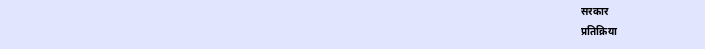सरकार
प्रतिक्रिया